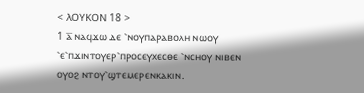< ⲖⲞⲨⲔⲞⲚ 18 >
1 ⲁ̅ ⲛⲁϥϫⲱ ⲇⲉ ⳿ⲛⲟⲩⲡⲁⲣⲁⲃⲟⲗⲏ ⲛⲱⲟⲩ ⳿ⲉ⳿ⲡϫⲓⲛⲧⲟⲩⲉⲣ⳿ⲡⲣⲟⲥⲉⲩⲭⲉⲥⲑⲉ ⳿ⲛⲥⲏⲟⲩ ⲛⲓⲃⲉⲛ ⲟⲩⲟϩ ⲛⲧⲟⲩ⳿ϣⲧⲉⲙⲉⲣⲉⲛⲕⲁⲕⲓⲛ.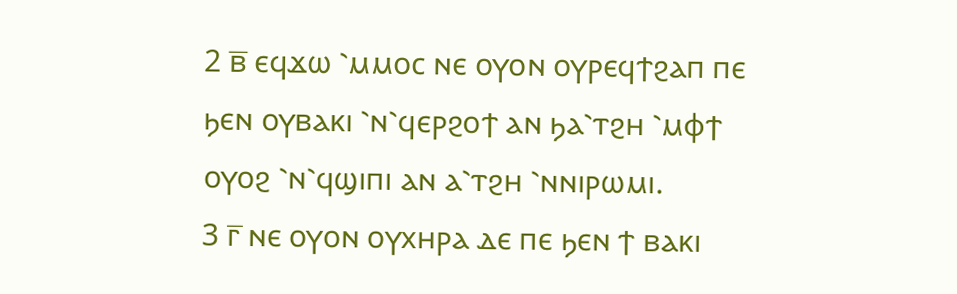2 ⲃ̅ ⲉϥϫⲱ ⳿ⲙⲙⲟⲥ ⲛⲉ ⲟⲩⲟⲛ ⲟⲩⲣⲉϥϯϩⲁⲡ ⲡⲉ ϧⲉⲛ ⲟⲩⲃⲁⲕⲓ ⳿ⲛ⳿ϥⲉⲣϩⲟϯ ⲁⲛ ϧⲁ⳿ⲧϩⲏ ⳿ⲙⲫϯ ⲟⲩⲟϩ ⳿ⲛ⳿ϥϣⲓⲡⲓ ⲁⲛ ⲁ⳿ⲧϩⲏ ⳿ⲛⲛⲓⲣⲱⲙⲓ.
3 ⲅ̅ ⲛⲉ ⲟⲩⲟⲛ ⲟⲩⲭⲏⲣⲁ ⲇⲉ ⲡⲉ ϧⲉⲛ ϯ ⲃⲁⲕⲓ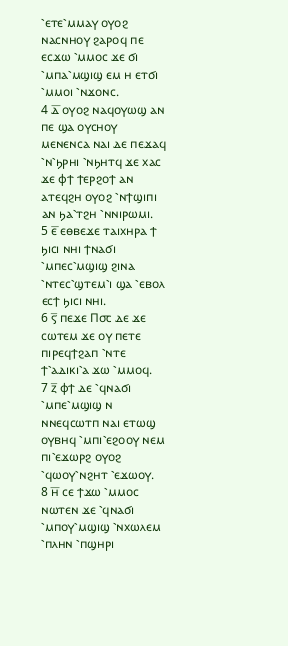⳿ⲉⲧⲉ⳿ⲙⲙⲁⲩ ⲟⲩⲟϩ ⲛⲁⲥⲛⲏⲟⲩ ϩⲁⲣⲟϥ ⲡⲉ ⲉⲥϫⲱ ⳿ⲙⲙⲟⲥ ϫⲉ ϭⲓ ⳿ⲙⲡⲁ⳿ⲙϣⲓϣ ⲉⲙ ⲏ ⲉⲧϭⲓ ⳿ⲙⲙⲟⲓ ⳿ⲛϫⲟⲛⲥ.
4 ⲇ̅ ⲟⲩⲟϩ ⲛⲁϥⲟⲩⲱϣ ⲁⲛ ⲡⲉ ϣⲁ ⲟⲩⲥⲏⲟⲩ ⲙⲉⲛⲉⲛⲥⲁ ⲛⲁⲓ ⲇⲉ ⲡⲉϫⲁϥ ⳿ⲛ⳿ϧⲣⲏⲓ ⳿ⲛϧⲏⲧϥ ϫⲉ ⲭⲁⲥ ϫⲉ ⲫϯ ϯⲉⲣϩⲟϯ ⲁⲛ ⲁⲧⲉϥϩⲏ ⲟⲩⲟϩ ⳿ⲛϯϣⲓⲡⲓ ⲁⲛ ϧⲁ⳿ⲧϩⲏ ⳿ⲛⲛⲓⲣⲱⲙⲓ.
5 ⲉ̅ ⲉⲑⲃⲉϫⲉ ⲧⲁⲓⲭⲏⲣⲁ ϯ ϧⲓⲥⲓ ⲛⲏⲓ ϯⲛⲁϭⲓ ⳿ⲙⲡⲉⲥ⳿ⲙϣⲓϣ ϩⲓⲛⲁ ⳿ⲛⲧⲉⲥ⳿ϣⲧⲉⲙ⳿ⲓ ϣⲁ ⳿ⲉⲃⲟⲗ ⲉⲥϯ ϧⲓⲥⲓ ⲛⲏⲓ.
6 ⲋ̅ ⲡⲉϫⲉ Ⲡ⳪ ⲇⲉ ϫⲉ ⲥⲱⲧⲉⲙ ϫⲉ ⲟⲩ ⲡⲉⲧⲉ ⲡⲓⲣⲉϥϯϩⲁⲡ ⳿ⲛⲧⲉ ϯ⳿ⲁⲇⲓⲕⲓ⳿ⲁ ϫⲱ ⳿ⲙⲙⲟϥ.
7 ⲍ̅ ⲫϯ ⲇⲉ ⳿ϥⲛⲁϭⲓ ⳿ⲙⲡⲉ⳿ⲙϣⲓϣ ⲛ ⲛⲛⲉϥⲥⲱⲧⲡ ⲛⲁⲓ ⲉⲧⲱϣ ⲟⲩⲃⲏϥ ⳿ⲙⲡⲓ⳿ⲉϩⲟⲟⲩ ⲛⲉⲙ ⲡⲓ⳿ⲉϫⲱⲣϩ ⲟⲩⲟϩ ⳿ϥⲱⲟⲩ⳿ⲛϩⲏⲧ ⳿ⲉϫⲱⲟⲩ.
8 ⲏ̅ ⲥⲉ ϯϫⲱ ⳿ⲙⲙⲟⲥ ⲛⲱⲧⲉⲛ ϫⲉ ⳿ϥⲛⲁϭⲓ ⳿ⲙⲡⲟⲩ⳿ⲙϣⲓϣ ⳿ⲛⲭⲱⲗⲉⲙ ⳿ⲡⲗⲏⲛ ⳿ⲡϣⲏⲣⲓ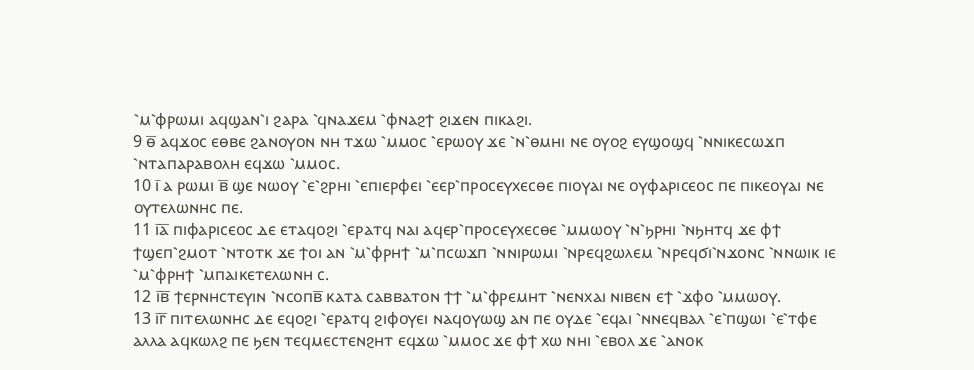⳿ⲙ⳿ⲫⲣⲱⲙⲓ ⲁϥϣⲁⲛ⳿ⲓ ϩⲁⲣⲁ ⳿ϥⲛⲁϫⲉⲙ ⳿ⲫⲛⲁϩϯ ϩⲓϫⲉⲛ ⲡⲓⲕⲁϩⲓ.
9 ⲑ̅ ⲁϥϫⲟⲥ ⲉⲑⲃⲉ ϩⲁⲛⲟⲩⲟⲛ ⲛⲏ ⲧϫⲱ ⳿ⲙⲙⲟⲥ ⳿ⲉⲣⲱⲟⲩ ϫⲉ ⳿ⲛ⳿ⲑⲙⲏⲓ ⲛⲉ ⲟⲩⲟϩ ⲉⲩϣⲟϣϥ ⳿ⲛⲛⲓⲕⲉⲥⲱϫⲡ ⳿ⲛⲧⲁⲡⲁⲣⲁⲃⲟⲗⲏ ⲉϥϫⲱ ⳿ⲙⲙⲟⲥ.
10 ⲓ̅ ⲁ ⲣⲱⲙⲓ ⲃ̅ ϣⲉ ⲛⲱⲟⲩ ⳿ⲉ⳿ϩⲣⲏⲓ ⳿ⲉⲡⲓⲉⲣⲫⲉⲓ ⳿ⲉⲉⲣ⳿ⲡⲣⲟⲥⲉⲩⲭⲉⲥⲑⲉ ⲡⲓⲟⲩⲁⲓ ⲛⲉ ⲟⲩⲫⲁⲣⲓⲥⲉⲟⲥ ⲡⲉ ⲡⲓⲕⲉⲟⲩⲁⲓ ⲛⲉ ⲟⲩⲧⲉⲗⲱⲛⲏⲥ ⲡⲉ.
11 ⲓ̅ⲁ̅ ⲡⲓⲫⲁⲣⲓⲥⲉⲟⲥ ⲇⲉ ⲉⲧⲁϥⲟϩⲓ ⳿ⲉⲣⲁⲧϥ ⲛⲁⲓ ⲁϥⲉⲣ⳿ⲡⲣⲟⲥⲉⲩⲭⲉⲥⲑⲉ ⳿ⲙⲙⲱⲟⲩ ⳿ⲛ⳿ϧⲣⲏⲓ ⳿ⲛϧⲏⲧϥ ϫⲉ ⲫϯ ϯϣⲉⲡ⳿ϩⲙⲟⲧ ⳿ⲛⲧⲟⲧⲕ ϫⲉ ϯⲟⲓ ⲁⲛ ⳿ⲙ⳿ⲫⲣⲏϯ ⳿ⲙ⳿ⲡⲥⲱϫⲡ ⳿ⲛⲛⲓⲣⲱⲙⲓ ⳿ⲛⲣⲉϥϩⲱⲗⲉⲙ ⳿ⲛⲣⲉϥϭⲓ⳿ⲛϫⲟⲛⲥ ⳿ⲛⲛⲱⲓⲕ ⲓⲉ ⳿ⲙ⳿ⲫⲣⲏϯ ⳿ⲙⲡⲁⲓⲕⲉⲧⲉⲗⲱⲛⲏ ⲥ.
12 ⲓ̅ⲃ̅ ϯⲉⲣⲛⲏⲥⲧⲉⲩⲓⲛ ⳿ⲛⲥⲟⲡⲃ̅ ⲕⲁⲧⲁ ⲥⲁⲃⲃⲁⲧⲟⲛ ϯϯ ⳿ⲙ⳿ⲫⲣⲉⲙⲏⲧ ⳿ⲛⲉⲛⲭⲁⲓ ⲛⲓⲃⲉⲛ ⲉϯ ⳿ϫⲫⲟ ⳿ⲙⲙⲱⲟⲩ.
13 ⲓ̅ⲅ̅ ⲡⲓⲧⲉⲗⲱⲛⲏⲥ ⲇⲉ ⲉϥⲟϩⲓ ⳿ⲉⲣⲁⲧϥ ϩⲓⲫⲟⲩⲉⲓ ⲛⲁϥⲟⲩⲱϣ ⲁⲛ ⲡⲉ ⲟⲩⲇⲉ ⳿ⲉϥⲁⲓ ⳿ⲛⲛⲉϥⲃⲁⲗ ⳿ⲉ⳿ⲡϣⲱⲓ ⳿ⲉ⳿ⲧⲫⲉ ⲁⲗⲗⲁ ⲁϥⲕⲱⲗϩ ⲡⲉ ϧⲉⲛ ⲧⲉϥⲙⲉⲥⲧⲉⲛϩⲏⲧ ⲉϥϫⲱ ⳿ⲙⲙⲟⲥ ϫⲉ ⲫϯ ⲭⲱ ⲛⲏⲓ ⳿ⲉⲃⲟⲗ ϫⲉ ⳿ⲁⲛⲟⲕ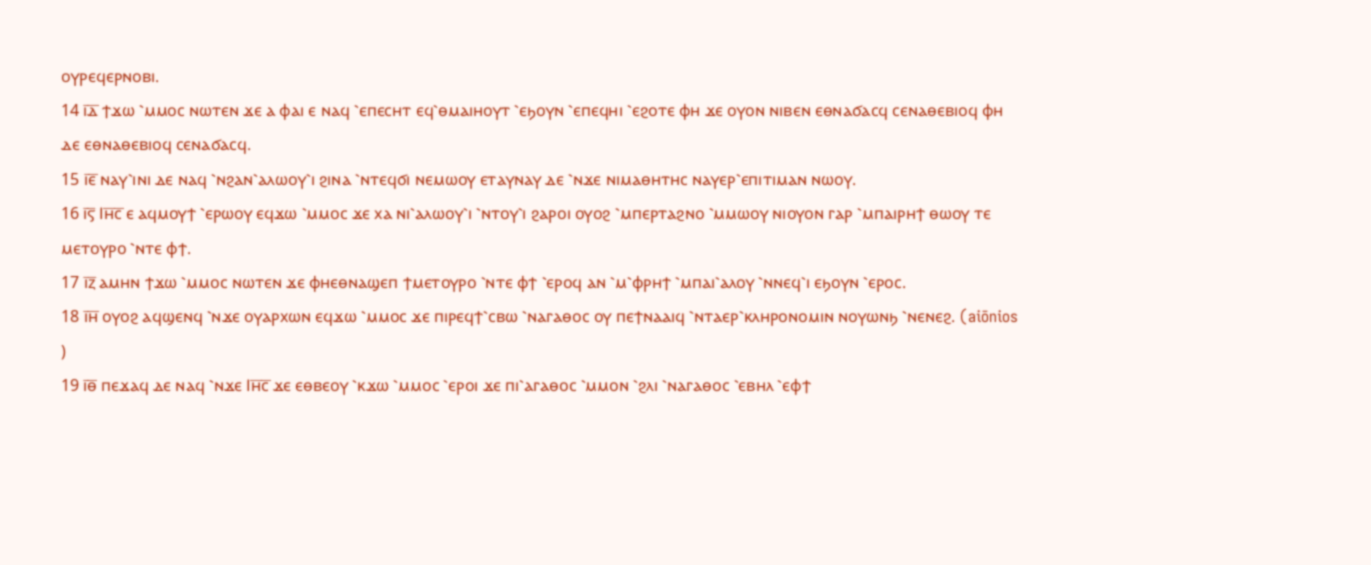ⲟⲩⲣⲉϥⲉⲣⲛⲟⲃⲓ.
14 ⲓ̅ⲇ̅ ϯϫⲱ ⳿ⲙⲙⲟⲥ ⲛⲱⲧⲉⲛ ϫⲉ ⲁ ⲫⲁⲓ ⲉ ⲛⲁϥ ⳿ⲉⲡⲉⲥⲏⲧ ⲉϥ⳿ⲑⲙⲁⲓⲏⲟⲩⲧ ⳿ⲉϧⲟⲩⲛ ⳿ⲉⲡⲉϥⲏⲓ ⳿ⲉϩⲟⲧⲉ ⲫⲏ ϫⲉ ⲟⲩⲟⲛ ⲛⲓⲃⲉⲛ ⲉⲑⲛⲁϭⲁⲥϥ ⲥⲉⲛⲁⲑⲉⲃⲓⲟϥ ⲫⲏ ⲇⲉ ⲉⲑⲛⲁⲑⲉⲃⲓⲟϥ ⲥⲉⲛⲁϭⲁⲥϥ.
15 ⲓ̅ⲉ̅ ⲛⲁⲩ⳿ⲓⲛⲓ ⲇⲉ ⲛⲁϥ ⳿ⲛϩⲁⲛ⳿ⲁⲗⲱⲟⲩ⳿ⲓ ϩⲓⲛⲁ ⳿ⲛⲧⲉϥϭⲓ ⲛⲉⲙⲱⲟⲩ ⲉⲧⲁⲩⲛⲁⲩ ⲇⲉ ⳿ⲛϫⲉ ⲛⲓⲙⲁⲑⲏⲧⲏⲥ ⲛⲁⲩⲉⲣ⳿ⲉⲡⲓⲧⲓⲙⲁⲛ ⲛⲱⲟⲩ.
16 ⲓ̅ⲋ̅ Ⲓⲏ̅ⲥ̅ ⲉ ⲁϥⲙⲟⲩϯ ⳿ⲉⲣⲱⲟⲩ ⲉϥϫⲱ ⳿ⲙⲙⲟⲥ ϫⲉ ⲭⲁ ⲛⲓ⳿ⲁⲗⲱⲟⲩ⳿ⲓ ⳿ⲛⲧⲟⲩ⳿ⲓ ϩⲁⲣⲟⲓ ⲟⲩⲟϩ ⳿ⲙⲡⲉⲣⲧⲁϩⲛⲟ ⳿ⲙⲙⲱⲟⲩ ⲛⲓⲟⲩⲟⲛ ⲅⲁⲣ ⳿ⲙⲡⲁⲓⲣⲏϯ ⲑⲱⲟⲩ ⲧⲉ ⲙⲉⲧⲟⲩⲣⲟ ⳿ⲛⲧⲉ ⲫϯ.
17 ⲓ̅ⲍ̅ ⲁⲙⲏⲛ ϯϫⲱ ⳿ⲙⲙⲟⲥ ⲛⲱⲧⲉⲛ ϫⲉ ⲫⲏⲉⲑⲛⲁϣⲉⲡ ϯⲙⲉⲧⲟⲩⲣⲟ ⳿ⲛⲧⲉ ⲫϯ ⳿ⲉⲣⲟϥ ⲁⲛ ⳿ⲙ⳿ⲫⲣⲏϯ ⳿ⲙⲡⲁⲓ⳿ⲁⲗⲟⲩ ⳿ⲛⲛⲉϥ⳿ⲓ ⲉϧⲟⲩⲛ ⳿ⲉⲣⲟⲥ.
18 ⲓ̅ⲏ̅ ⲟⲩⲟϩ ⲁϥϣⲉⲛϥ ⳿ⲛϫⲉ ⲟⲩⲁⲣⲭⲱⲛ ⲉϥϫⲱ ⳿ⲙⲙⲟⲥ ϫⲉ ⲡⲓⲣⲉϥϯ⳿ⲥⲃⲱ ⳿ⲛⲁⲅⲁⲑⲟⲥ ⲟⲩ ⲡⲉϯⲛⲁⲁⲓϥ ⳿ⲛⲧⲁⲉⲣ⳿ⲕⲗⲏⲣⲟⲛⲟⲙⲓⲛ ⲛⲟⲩⲱⲛϧ ⳿ⲛⲉⲛⲉϩ. (aiōnios )
19 ⲓ̅ⲑ̅ ⲡⲉϫⲁϥ ⲇⲉ ⲛⲁϥ ⳿ⲛϫⲉ Ⲓⲏ̅ⲥ̅ ϫⲉ ⲉⲑⲃⲉⲟⲩ ⳿ⲕϫⲱ ⳿ⲙⲙⲟⲥ ⳿ⲉⲣⲟⲓ ϫⲉ ⲡⲓ⳿ⲁⲅⲁⲑⲟⲥ ⳿ⲙⲙⲟⲛ ⳿ϩⲗⲓ ⳿ⲛⲁⲅⲁⲑⲟⲥ ⳿ⲉⲃⲏⲗ ⳿ⲉⲫϯ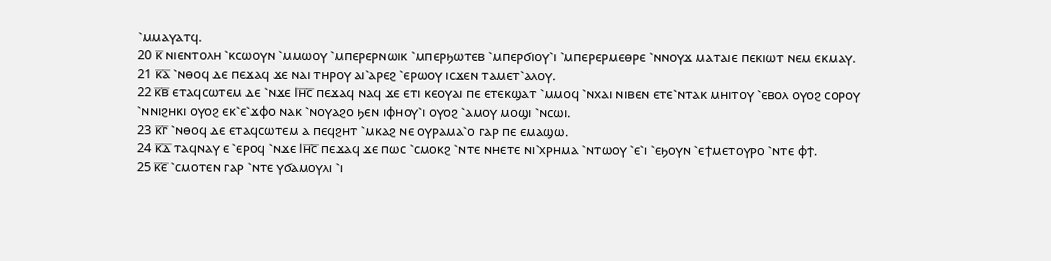⳿ⲙⲙⲁⲩⲁⲧϥ.
20 ⲕ̅ ⲛⲓⲉⲛⲧⲟⲗⲏ ⳿ⲕⲥⲱⲟⲩⲛ ⳿ⲙⲙⲱⲟⲩ ⳿ⲙⲡⲉⲣⲉⲣⲛⲱⲓⲕ ⳿ⲙⲡⲉⲣϧⲱⲧⲉⲃ ⳿ⲙⲡⲉⲣϭⲓⲟⲩ⳿ⲓ ⳿ⲙⲡⲉⲣⲉⲣⲙⲉⲑⲣⲉ ⳿ⲛⲛⲟⲩϫ ⲙⲁⲧⲁⲓⲉ ⲡⲉⲕⲓⲱⲧ ⲛⲉⲙ ⲉⲕⲙⲁⲩ.
21 ⲕ̅ⲁ̅ ⳿ⲛⲑⲟϥ ⲇⲉ ⲡⲉϫⲁϥ ϫⲉ ⲛⲁⲓ ⲧⲏⲣⲟⲩ ⲁⲓ⳿ⲁⲣⲉϩ ⳿ⲉⲣⲱⲟⲩ ⲓⲥϫⲉⲛ ⲧⲁⲙⲉⲧ⳿ⲁⲗⲟⲩ.
22 ⲕ̅ⲃ̅ ⲉⲧⲁϥⲥⲱⲧⲉⲙ ⲇⲉ ⳿ⲛϫⲉ Ⲓⲏ̅ⲥ̅ ⲡⲉϫⲁϥ ⲛⲁϥ ϫⲉ ⲉⲧⲓ ⲕⲉⲟⲩⲁⲓ ⲡⲉ ⲉⲧⲉⲕϣⲁⲧ ⳿ⲙⲙⲟϥ ⳿ⲛⲭⲁⲓ ⲛⲓⲃⲉⲛ ⲉⲧⲉ⳿ⲛⲧⲁⲕ ⲙⲏⲓⲧⲟⲩ ⳿ⲉⲃⲟⲗ ⲟⲩⲟϩ ⲥⲟⲣⲟⲩ ⳿ⲛⲛⲓϩⲏⲕⲓ ⲟⲩⲟϩ ⲉⲕ⳿ⲉ⳿ϫⲫⲟ ⲛⲁⲕ ⳿ⲛⲟⲩⲁϩⲟ ϧⲉⲛ ⲓⲫⲏⲟⲩ⳿ⲓ ⲟⲩⲟϩ ⳿ⲁⲙⲟⲩ ⲙⲟϣⲓ ⳿ⲛⲥⲱⲓ.
23 ⲕ̅ⲅ̅ ⳿ⲛⲑⲟϥ ⲇⲉ ⲉⲧⲁϥⲥⲱⲧⲉⲙ ⲁ ⲡⲉϥϩⲏⲧ ⳿ⲙⲕⲁϩ ⲛⲉ ⲟⲩⲣⲁⲙⲁ⳿ⲟ ⲅⲁⲣ ⲡⲉ ⲉⲙⲁϣⲱ.
24 ⲕ̅ⲇ̅ ⲧⲁϥⲛⲁⲩ ⲉ ⳿ⲉⲣⲟϥ ⳿ⲛϫⲉ Ⲓⲏ̅ⲥ̅ ⲡⲉϫⲁϥ ϫⲉ ⲡⲱⲥ ⳿ⲥⲙⲟⲕϩ ⳿ⲛⲧⲉ ⲛⲏⲉⲧⲉ ⲛⲓ⳿ⲭⲣⲏⲙⲁ ⳿ⲛⲧⲱⲟⲩ ⳿ⲉ⳿ⲓ ⳿ⲉϧⲟⲩⲛ ⳿ⲉϯⲙⲉⲧⲟⲩⲣⲟ ⳿ⲛⲧⲉ ⲫϯ.
25 ⲕ̅ⲉ̅ ⳿ⲥⲙⲟⲧⲉⲛ ⲅⲁⲣ ⳿ⲛⲧⲉ ⲩϭⲁⲙⲟⲩⲗⲓ ⳿ⲓ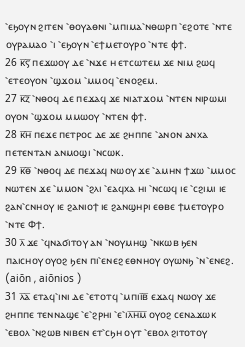⳿ⲉϧⲟⲩⲛ ϩⲓⲧⲉⲛ ⳿ⲑⲟⲩⲁⲑⲛⲓ ⳿ⲙⲡⲓⲙⲁ⳿ⲛⲑⲱⲣⲡ ⳿ⲉϩⲟⲧⲉ ⳿ⲛⲧⲉ ⲟⲩⲣⲁⲙⲁⲟ ⳿ⲓ ⳿ⲉϧⲟⲩⲛ ⳿ⲉϯⲙⲉⲧⲟⲩⲣⲟ ⳿ⲛⲧⲉ ⲫϯ.
26 ⲕ̅ⲋ̅ ⲡⲉϫⲱⲟⲩ ⲇⲉ ⳿ⲛϫⲉ ⲏ ⲉⲧⲥⲱⲧⲉⲙ ϫⲉ ⲛⲓⲙ ϩⲱϥ ⳿ⲉⲧⲉⲟⲩⲟⲛ ⳿ϣϫⲟⲙ ⳿ⲙⲙⲟϥ ⳿ⲉⲛⲟϩⲉⲙ.
27 ⲕ̅ⲍ̅ ⳿ⲛⲑⲟϥ ⲇⲉ ⲡⲉϫⲁϥ ϫⲉ ⲛⲓⲁⲧϫⲟⲙ ⳿ⲛⲧⲉⲛ ⲛⲓⲣⲱⲙⲓ ⲟⲩⲟⲛ ⳿ϣϫⲟⲙ ⲙⲙⲱⲟⲩ ⳿ⲛⲧⲉⲛ ⲫϯ.
28 ⲕ̅ⲏ̅ ⲡⲉϫⲉ ⲡⲉⲧⲣⲟⲥ ⲇⲉ ϫⲉ ϩⲏⲡⲡⲉ ⳿ⲁⲛⲟⲛ ⲁⲛⲭⲁ ⲡⲉⲧⲉⲛⲧⲁⲛ ⲁⲛⲙⲟϣⲓ ⳿ⲛⲥⲱⲕ.
29 ⲕ̅ⲑ̅ ⳿ⲛⲑⲟϥ ⲇⲉ ⲡⲉϫⲁϥ ⲛⲱⲟⲩ ϫⲉ ⳿ⲁⲙⲏⲛ ϯϫⲱ ⳿ⲙⲙⲟⲥ ⲛⲱⲧⲉⲛ ϫⲉ ⳿ⲙⲙⲟⲛ ⳿ϩⲗⲓ ⳿ⲉⲁϥⲭⲁ ⲏⲓ ⳿ⲛⲥⲱϥ ⲓⲉ ⳿ⲥϩⲓⲙⲓ ⲓⲉ ϩⲁⲛ⳿ⲥⲛⲏⲟⲩ ⲓⲉ ϩⲁⲛⲓⲟϯ ⲓⲉ ϩⲁⲛϣⲏⲣⲓ ⲉⲑⲃⲉ ϯⲙⲉⲧⲟⲩⲣⲟ ⳿ⲛⲧⲉ Ⲫϯ.
30 ⲗ̅ ϫⲉ ⳿ϥⲛⲁϭⲓⲧⲟⲩ ⲁⲛ ⳿ⲛⲟⲩⲙⲏϣ ⳿ⲛⲕⲱⲃ ϧⲉⲛ ⲡⲁⲓⲥⲏⲟⲩ ⲟⲩⲟϩ ϧⲉⲛ ⲡⲓ⳿ⲉⲛⲉϩ ⲉⲑⲛⲏⲟⲩ ⲟⲩⲱⲛϧ ⳿ⲛ⳿ⲉⲛⲉϩ. (aiōn , aiōnios )
31 ⲗ̅ⲁ̅ ⲉⲧⲁϥ⳿ⲓⲛⲓ ⲇⲉ ⳿ⲉⲧⲟⲧϥ ⳿ⲙⲡⲓⲓ̅ⲃ̅ ⲉϫⲁϥ ⲛⲱⲟⲩ ϫⲉ ϩⲏⲡⲡⲉ ⲧⲉⲛⲛⲁϣⲉ ⳿ⲉ⳿ϩⲣⲏⲓ ⳿ⲉ⳿ⲓⲗ̅ⲏ̅ⲙ̅ ⲟⲩⲟϩ ⲥⲉⲛⲁϫⲱⲕ ⳿ⲉⲃⲟⲗ ⳿ⲛϩⲱⲃ ⲛⲓⲃⲉⲛ ⲉⲧ⳿ⲥϧⲏ ⲟⲩⲧ ⳿ⲉⲃⲟⲗ ϩⲓⲧⲟⲧⲟⲩ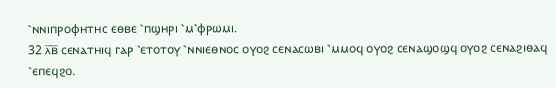⳿ⲛⲛⲓⲡⲣⲟⲫⲏⲧⲏⲥ ⲉⲑⲃⲉ ⳿ⲡϣⲏⲣⲓ ⳿ⲙ⳿ⲫⲣⲱⲙⲓ.
32 ⲗ̅ⲃ̅ ⲥⲉⲛⲁⲧⲏⲓϥ ⲅⲁⲣ ⳿ⲉⲧⲟⲧⲟⲩ ⳿ⲛⲛⲓⲉⲑⲛⲟⲥ ⲟⲩⲟϩ ⲥⲉⲛⲁⲥⲱⲃⲓ ⳿ⲙⲙⲟϥ ⲟⲩⲟϩ ⲥⲉⲛⲁϣⲟϣϥ ⲟⲩⲟϩ ⲥⲉⲛⲁϩⲓⲑⲁϥ ⳿ⲉⲡⲉϥϩⲟ.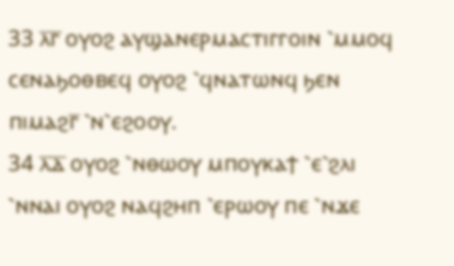33 ⲗ̅ⲅ̅ ⲟⲩⲟϩ ⲁⲩϣⲁⲛⲉⲣⲙⲁⲥⲧⲓⲅⲅⲟⲓⲛ ⳿ⲙⲙⲟϥ ⲥⲉⲛⲁϧⲟⲑⲃⲉϥ ⲟⲩⲟϩ ⳿ϥⲛⲁⲧⲱⲛϥ ϧⲉⲛ ⲡⲓⲙⲁϩⲅ̅ ⳿ⲛ⳿ⲉϩⲟⲟⲩ.
34 ⲗ̅ⲇ̅ ⲟⲩⲟϩ ⳿ⲛⲑⲱⲟⲩ ⲙⲡⲟⲩⲕⲁϯ ⳿ⲉ⳿ϩⲗⲓ ⳿ⲛⲛⲁⲓ ⲟⲩⲟϩ ⲛⲁϥϩⲏⲡ ⳿ⲉⲣⲱⲟⲩ ⲡⲉ ⳿ⲛϫⲉ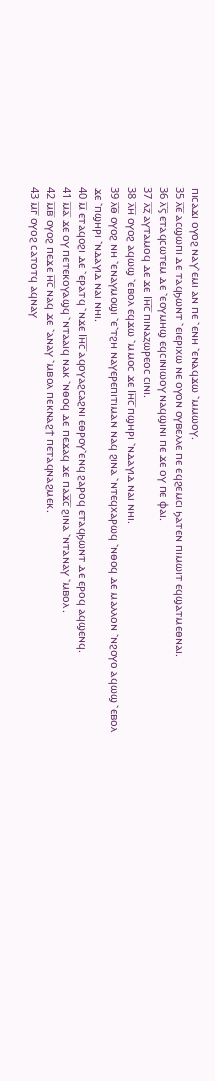ⲡⲓⲥⲁϫⲓ ⲟⲩⲟϩ ⲛⲁⲩ⳿ⲉⲙⲓ ⲁⲛ ⲡⲉ ⳿ⲉⲛⲏ ⳿ⲉⲛⲁϥϫⲱ ⳿ⲙⲙⲱⲟⲩ.
35 ⲗ̅ⲉ̅ ⲁⲥϣⲱⲡⲓ ⲇⲉ ⲧⲁϥϧⲱⲛⲧ ⳿ⲉⲓⲉⲣⲓⲭⲱ ⲛⲉ ⲟⲩⲟⲛ ⲟⲩⲃⲉⲗⲗⲉ ⲡⲉ ⲉϥϩⲉⲙⲥⲓ ϧⲁⲧⲉⲛ ⲡⲓⲙⲱⲓⲧ ⲉϥϣⲁⲧⲙⲉⲑⲛⲁⲓ.
36 ⲗ̅ⲋ̅ ⲉⲧⲁϥⲥⲱⲧⲉⲙ ⲇⲉ ⳿ⲉⲟⲩⲙⲏϣ ⲉϥⲥⲓⲛⲓⲱⲟⲩ ⲛⲁϥϣⲓⲛⲓ ⲡⲉ ϫⲉ ⲟⲩ ⲡⲉ ⲫⲁⲓ.
37 ⲗ̅ⲍ̅ ⲁⲩⲧⲁⲙⲟϥ ⲇⲉ ϫⲉ Ⲓⲏ̅ⲥ̅ ⲡⲓⲛⲁⲍⲱⲣⲉⲟⲥ ⲥⲓⲛⲓ.
38 ⲗ̅ⲏ̅ ⲟⲩⲟϩ ⲁϥⲱϣ ⳿ⲉⲃⲟⲗ ⲉϥϫⲱ ⳿ⲙⲙⲟⲥ ϫⲉ Ⲓⲏ̅ⲥ̅ ⲡϣⲏⲣⲓ ⳿ⲛⲇⲁⲩⲓⲇ ⲛⲁⲓ ⲛⲏⲓ.
39 ⲗ̅ⲑ̅ ⲟⲩⲟϩ ⲛⲏ ⳿ⲉⲛⲁⲩⲙⲟϣⲓ ⳿ⲉ⳿ⲧϩⲏ ⲛⲁⲩⲉⲣⲉⲡⲓⲧⲓⲙⲁⲛ ⲛⲁϥ ϩⲓⲛⲁ ⳿ⲛⲧⲉϥⲭⲁⲣⲱϥ ⳿ⲛⲑⲟϥ ⲇⲉ ⲙⲁⲗⲗⲟⲛ ⳿ⲛϩⲟⲩⲟ ⲁϥⲱϣ ⳿ⲉⲃⲟⲗ ϫⲉ ⳿ⲡϣⲏⲣⲓ ⳿ⲛⲇⲁⲩⲓⲇ ⲛⲁⲓ ⲛⲏⲓ.
40 ⲙ̅ ⲉⲧⲁϥⲟϩⲓ ⲇⲉ ⳿ⲉⲣⲁⲧϥ ⳿ⲛϫⲉ Ⲓⲏ̅ⲥ̅ ⲁϥⲟⲩⲁϩⲥⲁϩⲛⲓ ⲉⲑⲣⲟⲩ⳿ⲉⲛϥ ϩⲁⲣⲟϥ ⲉⲧⲁϥϧⲱⲛⲧ ⲇⲉ ⲉⲣⲟϥ ⲁϥϣⲉⲛϥ.
41 ⲙ̅ⲁ̅ ϫⲉ ⲟⲩ ⲡⲉⲧⲉⲕⲟⲩⲁϣϥ ⳿ⲛⲧⲁⲁⲓϥ ⲛⲁⲕ ⳿ⲛⲑⲟϥ ⲇⲉ ⲡⲉϫⲁϥ ϫⲉ ⲡⲁϫ̅ⲥ̅ ϩⲓⲛⲁ ⳿ⲛⲧⲁⲛⲁⲩ ⳿ⲙⲃⲟⲗ.
42 ⲙ̅ⲃ̅ ⲟⲩⲟϩ ⲡⲉϫⲉ ⲏ̅ⲥ̅ ⲛⲁϥ ϫⲉ ⳿ⲁⲛⲁⲩ ⳿ⲙⲃⲟⲗ ⲡⲉⲕⲛⲁϩϯ ⲡⲉⲧⲁϥⲛⲁϩⲙⲉⲕ.
43 ⲙ̅ⲅ̅ ⲟⲩⲟϩ ⲥⲁⲧⲟⲧϥ ⲁϥⲛⲁⲩ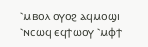⳿ⲙⲃⲟⲗ ⲟⲩⲟϩ ⲁϥⲙⲟϣⲓ ⳿ⲛⲥⲱϥ ⲉϥϯⲱⲟⲩ ⳿ⲙⲫϯ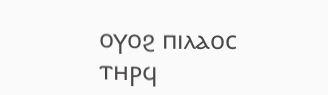ⲟⲩⲟϩ ⲡⲓⲗⲁⲟⲥ ⲧⲏⲣϥ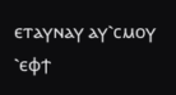ⲉⲧⲁⲩⲛⲁⲩ ⲁⲩ⳿ⲥⲙⲟⲩ ⳿ⲉⲫϯ